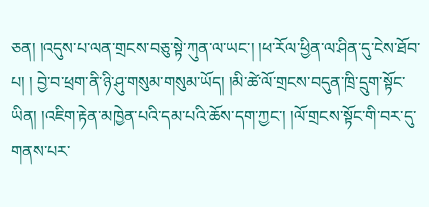ཅན། །འདུས་པ་ལན་གྲངས་བཅུ་སྟེ་ཀུན་ལ་ཡང་། །ཕ་རོལ་ཕྱིན་ལ་ཤིན་དུ་ངེས་ཐོབ་པ། ། བྱེ་བ་ཕྲག་ནི་ཉི་ཤུ་གསུམ་གསུམ་ཡོད། །མི་ཚེ་ལོ་གྲངས་བདུན་ཁྲི་དྲུག་སྟོང་ཡིན། །འཇིག་རྟེན་མཁྱེན་པའི་དམ་པའི་ཆོས་དག་ཀྱང་། །ལོ་གྲངས་སྟོང་གི་བར་དུ་གནས་པར་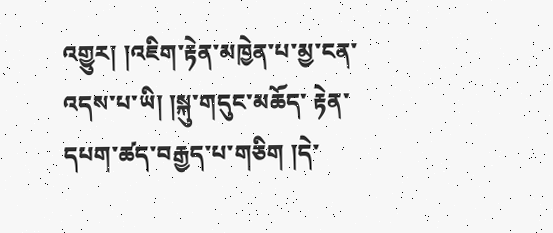འགྱུར། །འཇིག་རྟེན་མཁྱེན་པ་མྱ་ངན་འདས་པ་ཡི། །སྐུ་གདུང་མཆོད་ རྟེན་དཔག་ཚད་བརྒྱད་པ་གཅིག །དེ་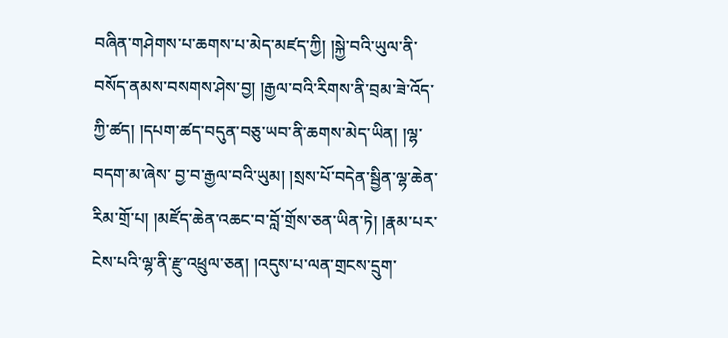བཞིན་གཤེགས་པ་ཆགས་པ་མེད་མཛད་ཀྱི། །སྐྱེ་བའི་ཡུལ་ནི་བསོད་ནམས་བསགས་ཤེས་བྱ། །རྒྱལ་བའི་རིགས་ནི་བྲམ་ཟེ་འོད་ཀྱི་ཚད། །དཔག་ཚད་བདུན་བཅུ་ཡབ་ནི་ཆགས་མེད་ཡིན། །ལྷ་བདག་མ་ཞེས་ བྱ་བ་རྒྱལ་བའི་ཡུམ། །སྲས་པོ་བདེན་སྦྱིན་ལྷ་ཆེན་རིམ་གྲོ་པ། །མཛོད་ཆེན་འཆང་བ་བློ་གྲོས་ཅན་ཡིན་ཏེ། །རྣམ་པར་ངེས་པའི་ལྷ་ནི་རྫུ་འཕྲུལ་ཅན། །འདུས་པ་ལན་གྲངས་དྲུག་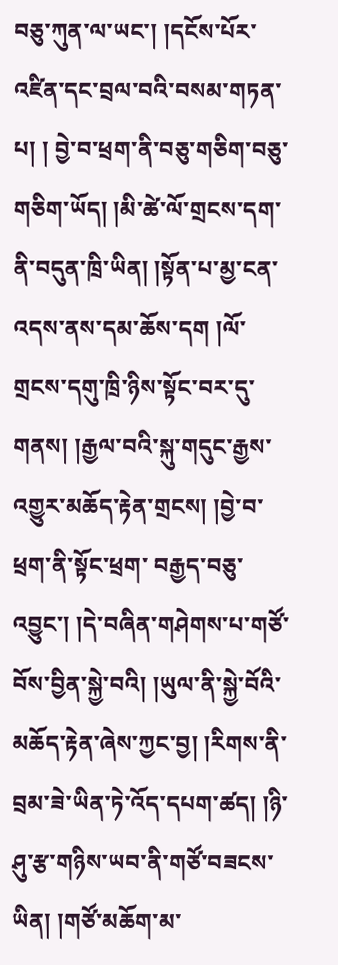བཅུ་ཀུན་ལ་ཡང་། །དངོས་པོར་འཛིན་དང་བྲལ་བའི་བསམ་གཏན་པ། ། བྱེ་བ་ཕྲག་ནི་བཅུ་གཅིག་བཅུ་གཅིག་ཡོད། །མི་ཚེ་ལོ་གྲངས་དག་ནི་བདུན་ཁྲི་ཡིན། །སྟོན་པ་མྱ་ངན་འདས་ནས་དམ་ཆོས་དག །ལོ་གྲངས་དགུ་ཁྲི་ཉིས་སྟོང་བར་དུ་གནས། །རྒྱལ་བའི་སྐུ་གདུང་རྒྱས་འགྱུར་མཆོད་རྟེན་གྲངས། །བྱེ་བ་ཕྲག་ནི་སྟོང་ཕྲག་ བརྒྱད་བཅུ་འབྱུང་། །དེ་བཞིན་གཤེགས་པ་གཙོ་བོས་བྱིན་སྐྱེ་བའི། །ཡུལ་ནི་སྐྱེ་བོའི་མཆོད་རྟེན་ཞེས་ཀྱང་བྱ། །རིགས་ནི་བྲམ་ཟེ་ཡིན་ཏེ་འོད་དཔག་ཚད། །ཉི་ཤུ་རྩ་གཉིས་ཡབ་ནི་གཙོ་བཟངས་ཡིན། །གཙོ་མཆོག་མ་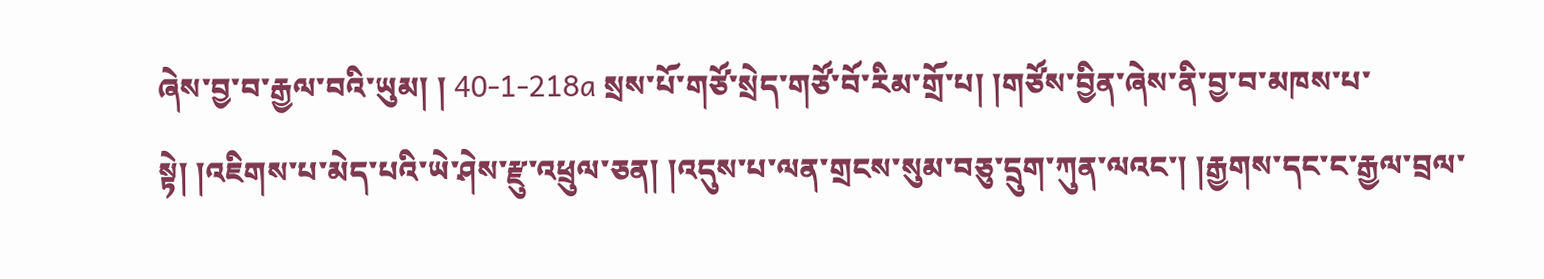ཞེས་བྱ་བ་རྒྱལ་བའི་ཡུམ། ། 40-1-218a སྲས་པོ་གཙོ་སྲེད་གཙོ་བོ་རིམ་གྲོ་པ། །གཙོས་བྱིན་ཞེས་ནི་བྱ་བ་མཁས་པ་སྟེ། །འཇིགས་པ་མེད་པའི་ཡེ་ཤེས་རྫུ་འཕྲུལ་ཅན། །འདུས་པ་ལན་གྲངས་སུམ་བཅུ་དྲུག་ཀུན་ལའང་། །རྒྱགས་དང་ང་རྒྱལ་བྲལ་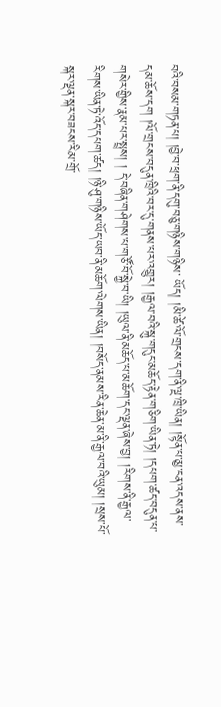བའི་བསམ་གཏན་པ། །བྱེ་བ་ཕྲག་ནི་དགུ་བཅུ་གཉིས་གཉིས་ ཡོད། །མི་ཚེ་ལོ་གྲངས་དག་ནི་ལྔ་ཁྲི་ཡིན། །སྟོན་པ་མྱ་ངན་འདས་ནས་དམ་ཆོས་དག །ལོ་གྲངས་བདུན་ཁྲིའི་བར་དུ་གནས་པར་འགྱུར། །རྒྱལ་བའི་སྐུ་གདུང་མཆོད་རྟེན་གཅིག་ཡིན་ཏེ། །དཔག་ཚད་བདུན་པ་གསེར་གྱིས་རྣམ་པར་སྤྲས། ། དེ་བཞིན་གཤེགས་པ་གཙོ་བོ་སྐྱེ་བ་ཡི། །ཡུལ་ནི་མཆོད་པ་མཆོག་དང་ལྡན་ཞེས་བྱ། །རིགས་ནི་རྒྱལ་རིགས་ཡིན་ཏེ་འོད་དཔག་ཚད། །ཉི་ཤུ་གཉིས་ཡོད་ཡབ་ནི་མཆོག་ལེགས་ཡིན། །བསོད་ནམས་རིན་ཆེན་མ་ནི་རྒྱལ་བའི་ཡུམ། །སྲས་པོ་ སྐར་ལྡན་སྐར་བཟངས་རིམ་གྲོ་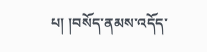པ། །བསོད་ནམས་འདོད་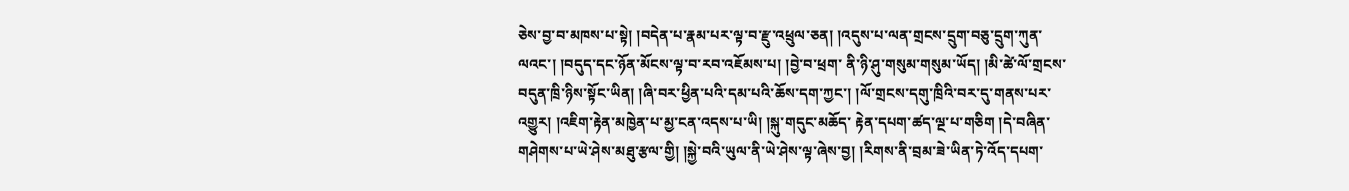ཅེས་བྱ་བ་མཁས་པ་སྟེ། །བདེན་པ་རྣམ་པར་ལྟ་བ་རྫུ་འཕྲུལ་ཅན། །འདུས་པ་ལན་གྲངས་དྲུག་བཅུ་དྲུག་ཀུན་ལའང་། །བདུད་དང་ཉོན་མོངས་ལྟ་བ་རབ་འཇོམས་པ། །བྱེ་བ་ཕྲག་ ནི་ཉི་ཤུ་གསུམ་གསུམ་ཡོད། །མི་ཚེ་ལོ་གྲངས་བདུན་ཁྲི་ཉིས་སྟོང་ཡིན། །ཞི་བར་ཕྱིན་པའི་དམ་པའི་ཆོས་དག་ཀྱང་། །ལོ་གྲངས་དགུ་ཁྲིའི་བར་དུ་གནས་པར་འགྱུར། །འཇིག་རྟེན་མཁྱེན་པ་མྱ་ངན་འདས་པ་ཡི། །སྐུ་གདུང་མཆོད་ རྟེན་དཔག་ཚད་ལྔ་པ་གཅིག །དེ་བཞིན་གཤེགས་པ་ཡེ་ཤེས་མཐུ་རྩལ་གྱི། །སྐྱེ་བའི་ཡུལ་ནི་ཡེ་ཤེས་ལྟ་ཞེས་བྱ། །རིགས་ནི་བྲམ་ཟེ་ཡིན་ཏེ་འོད་དཔག་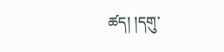ཚད། །དགུ་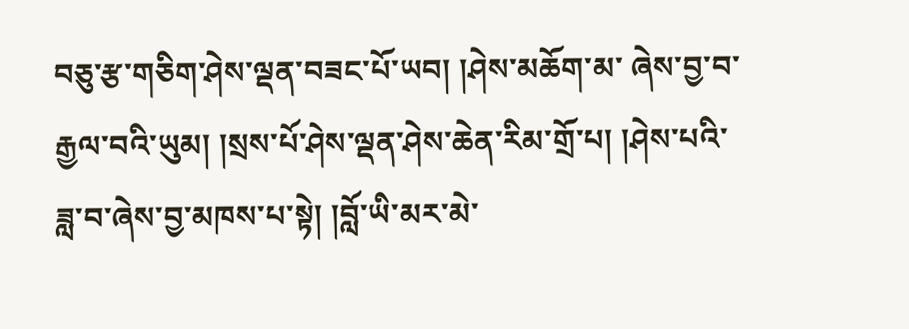བཅུ་རྩ་གཅིག་ཤེས་ལྡན་བཟང་པོ་ཡབ། །ཤེས་མཆོག་མ་ ཞེས་བྱ་བ་རྒྱལ་བའི་ཡུམ། །སྲས་པོ་ཤེས་ལྡན་ཤེས་ཆེན་རིམ་གྲོ་པ། །ཤེས་པའི་ཟླ་བ་ཞེས་བྱ་མཁས་པ་སྟེ། །བློ་ཡི་མར་མེ་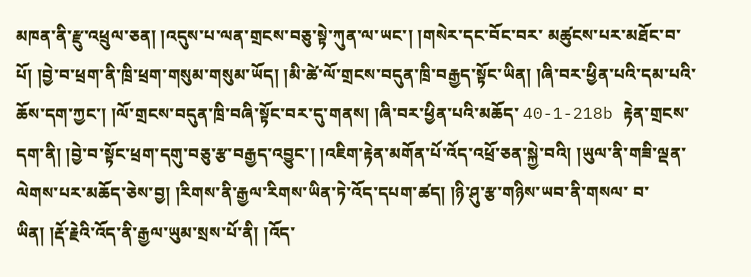མཁན་ནི་རྫུ་འཕྲུལ་ཅན། །འདུས་པ་ལན་གྲངས་བཅུ་སྟེ་ཀུན་ལ་ཡང་། །གསེར་དང་བོང་བར་ མཚུངས་པར་མཐོང་བ་པོ། །བྱེ་བ་ཕྲག་ནི་ཁྲི་ཕྲག་གསུམ་གསུམ་ཡོད། །མི་ཚེ་ལོ་གྲངས་བདུན་ཁྲི་བརྒྱད་སྟོང་ཡིན། །ཞི་བར་ཕྱིན་པའི་དམ་པའི་ཆོས་དག་ཀྱང་། །ལོ་གྲངས་བདུན་ཁྲི་བཞི་སྟོང་བར་དུ་གནས། །ཞི་བར་ཕྱིན་པའི་མཆོད་ 40-1-218b རྟེན་གྲངས་དག་ནི། །བྱེ་བ་སྟོང་ཕྲག་དགུ་བཅུ་རྩ་བརྒྱད་འབྱུང་། །འཇིག་རྟེན་མགོན་པོ་འོད་འཕྲོ་ཅན་སྐྱེ་བའི། །ཡུལ་ནི་གཟི་ལྡན་ལེགས་པར་མཆོད་ཅེས་བྱ། །རིགས་ནི་རྒྱལ་རིགས་ཡིན་ཏེ་འོད་དཔག་ཚད། །ཉི་ཤུ་རྩ་གཉིས་ཡབ་ནི་གསལ་ བ་ཡིན། །རྡོ་རྗེའི་འོད་ནི་རྒྱལ་ཡུམ་སྲས་པོ་ནི། །འོད་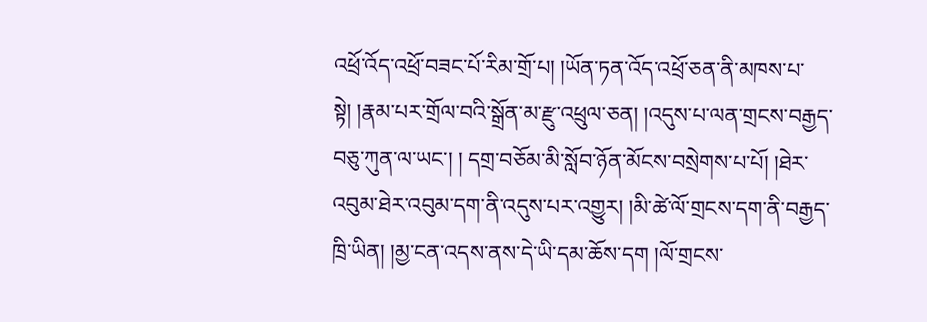འཕྲོ་འོད་འཕྲོ་བཟང་པོ་རིམ་གྲོ་པ། །ཡོན་ཏན་འོད་འཕྲོ་ཅན་ནི་མཁས་པ་སྟེ། །རྣམ་པར་གྲོལ་བའི་སྒྲོན་མ་རྫུ་འཕྲུལ་ཅན། །འདུས་པ་ལན་གྲངས་བརྒྱད་བཅུ་ཀུན་ལ་ཡང་། ། དགྲ་བཅོམ་མི་སློབ་ཉོན་མོངས་བསྲེགས་པ་པོ། །ཐེར་འབུམ་ཐེར་འབུམ་དག་ནི་འདུས་པར་འགྱུར། །མི་ཚེ་ལོ་གྲངས་དག་ནི་བརྒྱད་ཁྲི་ཡིན། །མྱ་ངན་འདས་ནས་དེ་ཡི་དམ་ཆོས་དག །ལོ་གྲངས་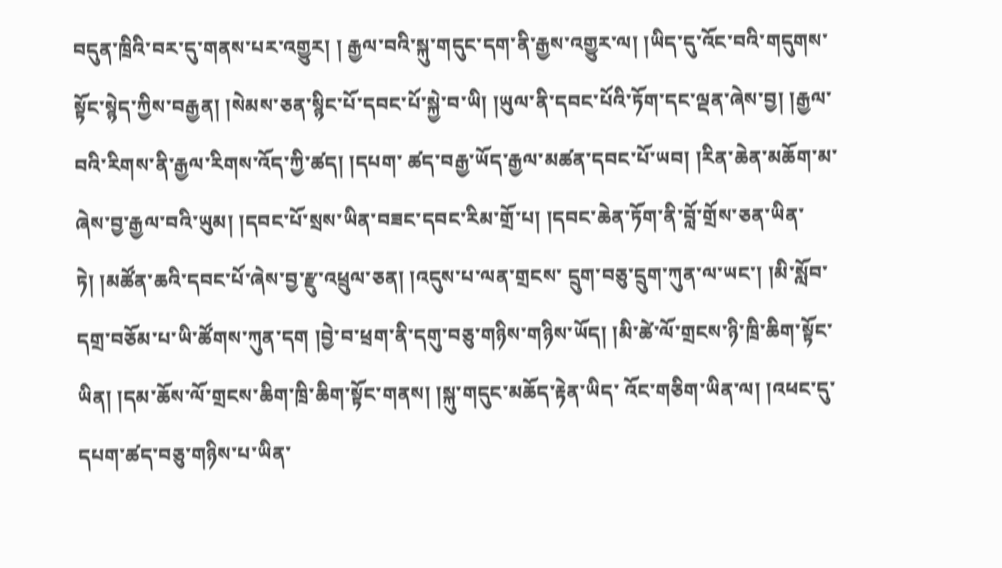བདུན་ཁྲིའི་བར་དུ་གནས་པར་འགྱུར། ། རྒྱལ་བའི་སྐུ་གདུང་དག་ནི་རྒྱས་འགྱུར་ལ། །ཡིད་དུ་འོང་བའི་གདུགས་སྟོང་སྙེད་ཀྱིས་བརྒྱན། །སེམས་ཅན་སྙིང་པོ་དབང་པོ་སྐྱེ་བ་ཡི། །ཡུལ་ནི་དབང་པོའི་ཏོག་དང་ལྡན་ཞེས་བྱ། །རྒྱལ་བའི་རིགས་ནི་རྒྱལ་རིགས་འོད་ཀྱི་ཚད། །དཔག་ ཚད་བརྒྱ་ཡོད་རྒྱལ་མཚན་དབང་པོ་ཡབ། །རིན་ཆེན་མཆོག་མ་ཞེས་བྱ་རྒྱལ་བའི་ཡུམ། །དབང་པོ་སྲས་ཡིན་བཟང་དབང་རིམ་གྲོ་པ། །དབང་ཆེན་ཏོག་ནི་བློ་གྲོས་ཅན་ཡིན་ཏེ། །མཚོན་ཆའི་དབང་པོ་ཞེས་བྱ་རྫུ་འཕྲུལ་ཅན། །འདུས་པ་ལན་གྲངས་ དྲུག་བཅུ་དྲུག་ཀུན་ལ་ཡང་། །མི་སློབ་དགྲ་བཅོམ་པ་ཡི་ཚོགས་ཀུན་དག །བྱེ་བ་ཕྲག་ནི་དགུ་བཅུ་གཉིས་གཉིས་ཡོད། །མི་ཚེ་ལོ་གྲངས་ཉི་ཁྲི་ཆིག་སྟོང་ཡིན། །དམ་ཆོས་ལོ་གྲངས་ཆིག་ཁྲི་ཆིག་སྟོང་གནས། །སྐུ་གདུང་མཆོད་རྟེན་ཡིད་ འོང་གཅིག་ཡིན་ལ། །འཕང་དུ་དཔག་ཚད་བཅུ་གཉིས་པ་ཡིན་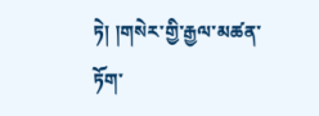ཏེ། །གསེར་གྱི་རྒྱལ་མཚན་ཏོག་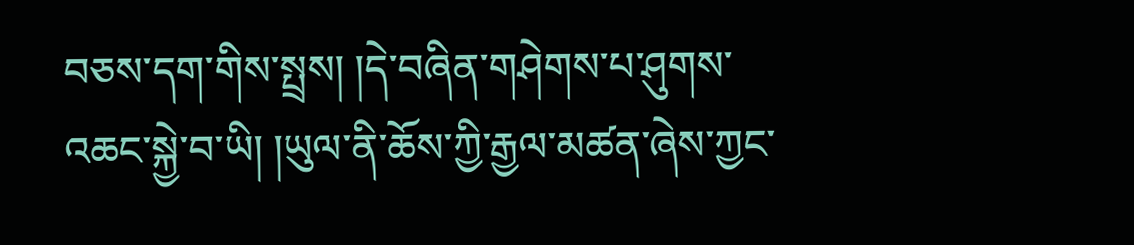བཅས་དག་གིས་སྤྲས། །དེ་བཞིན་གཤེགས་པ་ཤུགས་འཆང་སྐྱེ་བ་ཡི། །ཡུལ་ནི་ཆོས་ཀྱི་རྒྱལ་མཚན་ཞེས་ཀྱང་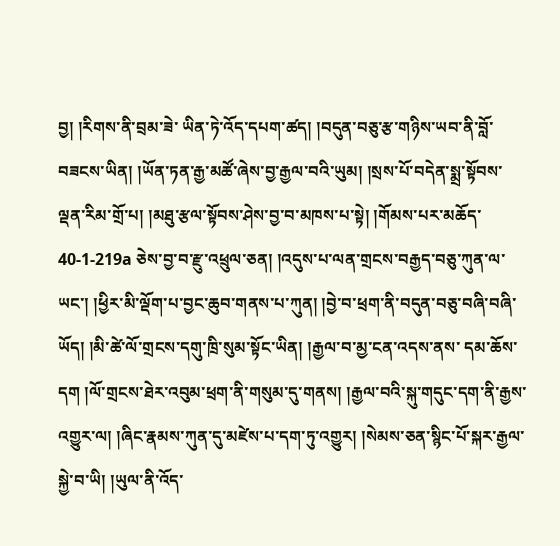བྱ། །རིགས་ནི་བྲམ་ཟེ་ ཡིན་ཏེ་འོད་དཔག་ཚད། །བདུན་བཅུ་རྩ་གཉིས་ཡབ་ནི་བློ་བཟངས་ཡིན། །ཡོན་ཏན་རྒྱ་མཚོ་ཞེས་བྱ་རྒྱལ་བའི་ཡུམ། །སྲས་པོ་བདེན་སྨྲ་སྟོབས་ལྡན་རིམ་གྲོ་པ། །མཐུ་རྩལ་སྟོབས་ཤེས་བྱ་བ་མཁས་པ་སྟེ། །གོམས་པར་མཆོད་ 40-1-219a ཅེས་བྱ་བ་རྫུ་འཕྲུལ་ཅན། །འདུས་པ་ལན་གྲངས་བརྒྱད་བཅུ་ཀུན་ལ་ཡང་། །ཕྱིར་མི་ལྡོག་པ་བྱང་ཆུབ་གནས་པ་ཀུན། །བྱེ་བ་ཕྲག་ནི་བདུན་བཅུ་བཞི་བཞི་ཡོད། །མི་ཚེ་ལོ་གྲངས་དགུ་ཁྲི་སུམ་སྟོང་ཡིན། །རྒྱལ་བ་མྱ་ངན་འདས་ནས་ དམ་ཆོས་དག །ལོ་གྲངས་ཐེར་འབུམ་ཕྲག་ནི་གསུམ་དུ་གནས། །རྒྱལ་བའི་སྐུ་གདུང་དག་ནི་རྒྱས་འགྱུར་ལ། །ཞིང་རྣམས་ཀུན་དུ་མཛེས་པ་དག་ཏུ་འགྱུར། །སེམས་ཅན་སྙིང་པོ་སྐར་རྒྱལ་སྐྱེ་བ་ཡི། །ཡུལ་ནི་འོད་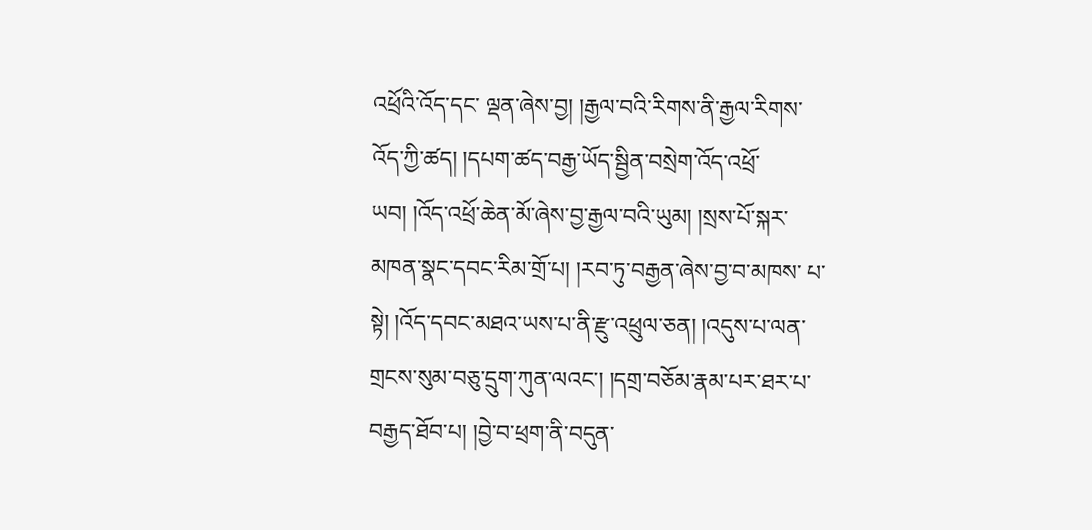འཕྲོའི་འོད་དང་ ལྡན་ཞེས་བྱ། །རྒྱལ་བའི་རིགས་ནི་རྒྱལ་རིགས་འོད་ཀྱི་ཚད། །དཔག་ཚད་བརྒྱ་ཡོད་སྦྱིན་བསྲེག་འོད་འཕྲོ་ཡབ། །འོད་འཕྲོ་ཆེན་མོ་ཞེས་བྱ་རྒྱལ་བའི་ཡུམ། །སྲས་པོ་སྐར་མཁན་སྣང་དབང་རིམ་གྲོ་པ། །རབ་ཏུ་བརྒྱན་ཞེས་བྱ་བ་མཁས་ པ་སྟེ། །འོད་དབང་མཐའ་ཡས་པ་ནི་རྫུ་འཕྲུལ་ཅན། །འདུས་པ་ལན་གྲངས་སུམ་བཅུ་དྲུག་ཀུན་ལའང་། །དགྲ་བཅོམ་རྣམ་པར་ཐར་པ་བརྒྱད་ཐོབ་པ། །བྱེ་བ་ཕྲག་ནི་བདུན་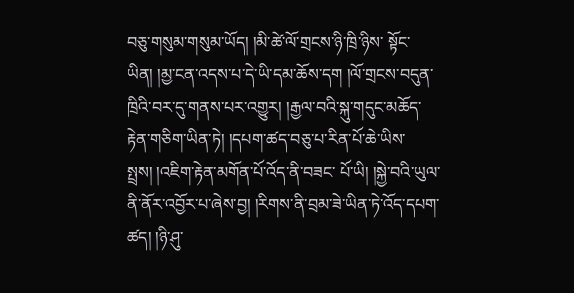བཅུ་གསུམ་གསུམ་ཡོད། །མི་ཚེ་ལོ་གྲངས་ཉི་ཁྲི་ཉིས་ སྟོང་ཡིན། །མྱ་ངན་འདས་པ་དེ་ཡི་དམ་ཆོས་དག །ལོ་གྲངས་བདུན་ཁྲིའི་བར་དུ་གནས་པར་འགྱུར། །རྒྱལ་བའི་སྐུ་གདུང་མཆོད་རྟེན་གཅིག་ཡིན་ཏེ། །དཔག་ཚད་བཅུ་པ་རིན་པོ་ཆེ་ཡིས་སྤྲས། །འཇིག་རྟེན་མགོན་པོ་འོད་ནི་བཟང་ པོ་ཡི། །སྐྱེ་བའི་ཡུལ་ནི་ནོར་འབྱོར་པ་ཞེས་བྱ། །རིགས་ནི་བྲམ་ཟེ་ཡིན་ཏེ་འོད་དཔག་ཚད། །ཉི་ཤུ་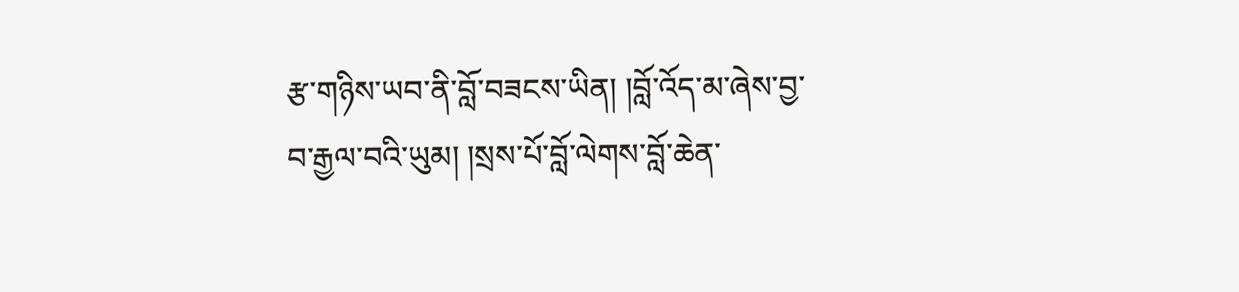རྩ་གཉིས་ཡབ་ནི་བློ་བཟངས་ཡིན། །བློ་འོད་མ་ཞེས་བྱ་བ་རྒྱལ་བའི་ཡུམ། །སྲས་པོ་བློ་ལེགས་བློ་ཆེན་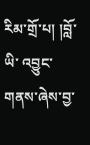རིམ་གྲོ་པ། །བློ་ཡི་ འབྱུང་གནས་ཞེས་བྱ་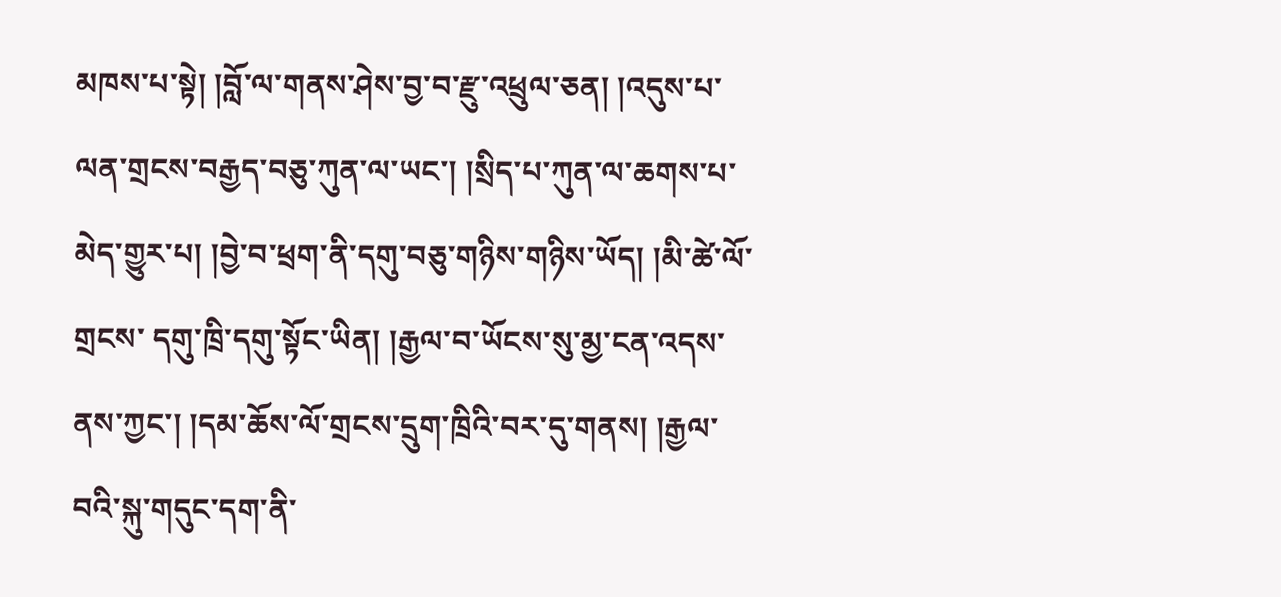མཁས་པ་སྟེ། །བློ་ལ་གནས་ཤེས་བྱ་བ་རྫུ་འཕྲུལ་ཅན། །འདུས་པ་ལན་གྲངས་བརྒྱད་བཅུ་ཀུན་ལ་ཡང་། །སྲིད་པ་ཀུན་ལ་ཆགས་པ་མེད་གྱུར་པ། །བྱེ་བ་ཕྲག་ནི་དགུ་བཅུ་གཉིས་གཉིས་ཡོད། །མི་ཚེ་ལོ་གྲངས་ དགུ་ཁྲི་དགུ་སྟོང་ཡིན། །རྒྱལ་བ་ཡོངས་སུ་མྱ་ངན་འདས་ནས་ཀྱང་། །དམ་ཆོས་ལོ་གྲངས་དྲུག་ཁྲིའི་བར་དུ་གནས། །རྒྱལ་བའི་སྐུ་གདུང་དག་ནི་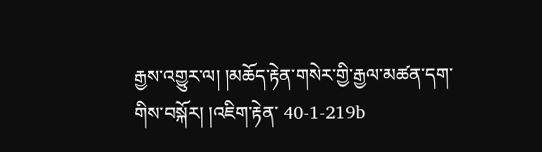རྒྱས་འགྱུར་ལ། །མཆོད་རྟེན་གསེར་གྱི་རྒྱལ་མཚན་དག་གིས་བསྐོར། །འཇིག་རྟེན་ 40-1-219b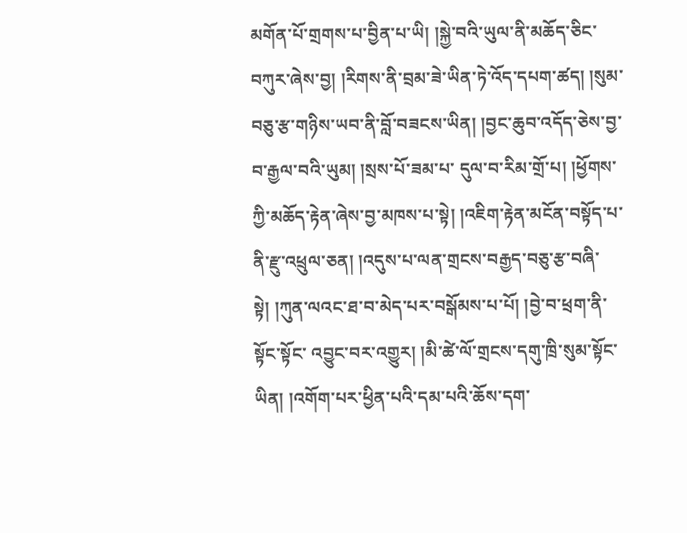མགོན་པོ་གྲགས་པ་བྱིན་པ་ཡི། །སྐྱེ་བའི་ཡུལ་ནི་མཆོད་ཅིང་བཀུར་ཞེས་བྱ། །རིགས་ནི་བྲམ་ཟེ་ཡིན་ཏེ་འོད་དཔག་ཚད། །སུམ་བཅུ་རྩ་གཉིས་ཡབ་ནི་བློ་བཟངས་ཡིན། །བྱང་ཆུབ་འདོད་ཅེས་བྱ་བ་རྒྱལ་བའི་ཡུམ། །སྲས་པོ་ཟམ་པ་ དུལ་བ་རིམ་གྲོ་པ། །ཕྱོགས་ཀྱི་མཆོད་རྟེན་ཞེས་བྱ་མཁས་པ་སྟེ། །འཇིག་རྟེན་མངོན་བསྟོད་པ་ནི་རྫུ་འཕྲུལ་ཅན། །འདུས་པ་ལན་གྲངས་བརྒྱད་བཅུ་རྩ་བཞི་སྟེ། །ཀུན་ལའང་ཐ་བ་མེད་པར་བསྒོམས་པ་པོ། །བྱེ་བ་ཕྲག་ནི་སྟོང་སྟོང་ འབྱུང་བར་འགྱུར། །མི་ཚེ་ལོ་གྲངས་དགུ་ཁྲི་སུམ་སྟོང་ཡིན། །འགོག་པར་ཕྱིན་པའི་དམ་པའི་ཆོས་དག་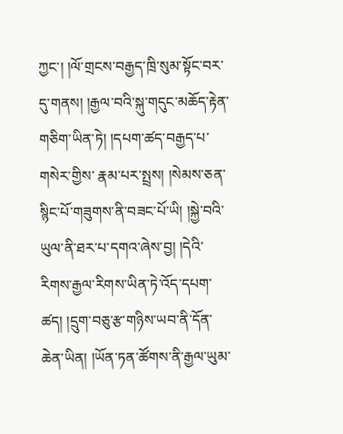ཀྱང་། །ལོ་གྲངས་བརྒྱད་ཁྲི་སུམ་སྟོང་བར་དུ་གནས། །རྒྱལ་བའི་སྐུ་གདུང་མཆོད་རྟེན་གཅིག་ཡིན་ཏེ། །དཔག་ཚད་བརྒྱད་པ་གསེར་གྱིས་ རྣམ་པར་སྤྲས། །སེམས་ཅན་སྙིང་པོ་གཟུགས་ནི་བཟང་པོ་ཡི། །སྐྱེ་བའི་ཡུལ་ནི་ཐར་པ་དགའ་ཞེས་བྱ། །དེའི་རིགས་རྒྱལ་རིགས་ཡིན་ཏེ་འོད་དཔག་ཚད། །དྲུག་བཅུ་རྩ་གཉིས་ཡབ་ནི་དོན་ཆེན་ཡིན། །ཡོན་ཏན་ཚོགས་ནི་རྒྱལ་ཡུམ་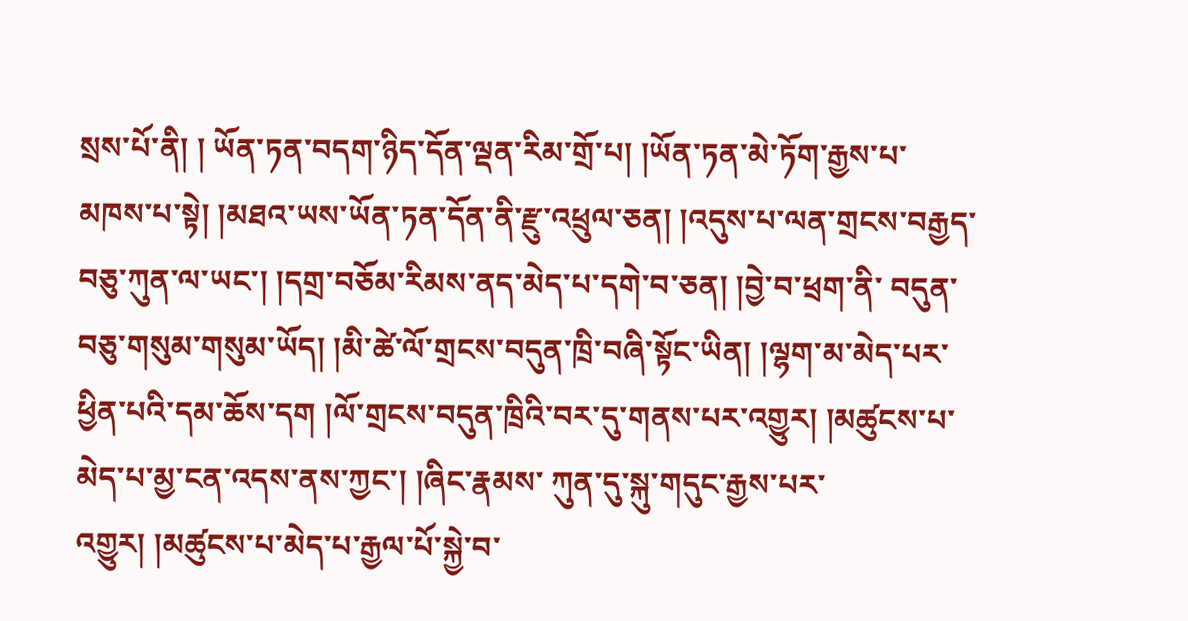སྲས་པོ་ནི། ། ཡོན་ཏན་བདག་ཉིད་དོན་ལྡན་རིམ་གྲོ་པ། །ཡོན་ཏན་མེ་ཏོག་རྒྱས་པ་མཁས་པ་སྟེ། །མཐའ་ཡས་ཡོན་ཏན་དོན་ནི་རྫུ་འཕྲུལ་ཅན། །འདུས་པ་ལན་གྲངས་བརྒྱད་བཅུ་ཀུན་ལ་ཡང་། །དགྲ་བཅོམ་རིམས་ནད་མེད་པ་དགེ་བ་ཅན། །བྱེ་བ་ཕྲག་ནི་ བདུན་བཅུ་གསུམ་གསུམ་ཡོད། །མི་ཚེ་ལོ་གྲངས་བདུན་ཁྲི་བཞི་སྟོང་ཡིན། །ལྷག་མ་མེད་པར་ཕྱིན་པའི་དམ་ཆོས་དག །ལོ་གྲངས་བདུན་ཁྲིའི་བར་དུ་གནས་པར་འགྱུར། །མཚུངས་པ་མེད་པ་མྱ་ངན་འདས་ནས་ཀྱང་། །ཞིང་རྣམས་ ཀུན་དུ་སྐུ་གདུང་རྒྱས་པར་འགྱུར། །མཚུངས་པ་མེད་པ་རྒྱལ་པོ་སྐྱེ་བ་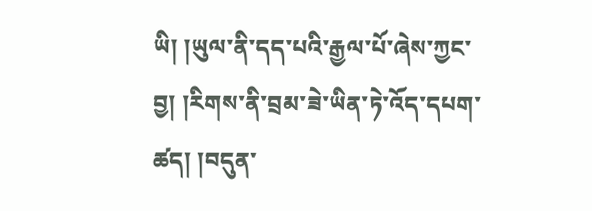ཡི། །ཡུལ་ནི་དད་པའི་རྒྱལ་པོ་ཞེས་ཀྱང་བྱ། །རིགས་ནི་བྲམ་ཟེ་ཡིན་ཏེ་འོད་དཔག་ཚད། །བདུན་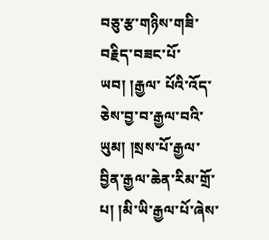བཅུ་རྩ་གཉིས་གཟི་བརྗིད་བཟང་པོ་ཡབ། །རྒྱལ་ པོའི་འོད་ཅེས་བྱ་བ་རྒྱལ་བའི་ཡུམ། །སྲས་པོ་རྒྱལ་བྱིན་རྒྱལ་ཆེན་རིམ་གྲོ་པ། །མི་ཡི་རྒྱལ་པོ་ཞེས་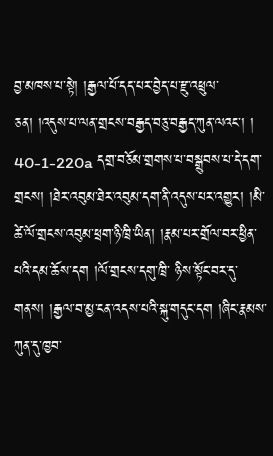བྱ་མཁས་པ་སྟེ། །རྒྱལ་པོ་དད་པར་བྱེད་པ་རྫུ་འཕྲུལ་ཅན། །འདུས་པ་ལན་གྲངས་བརྒྱད་བཅུ་བརྒྱད་ཀུན་ལའང་། ། 40-1-220a དགྲ་བཅོམ་གྲགས་པ་བསྒྲུབས་པ་དེ་དག་གྲངས། །ཐེར་འབུམ་ཐེར་འབུམ་དག་ནི་འདུས་པར་འགྱུར། །མི་ཚེ་ལོ་གྲངས་འབུམ་ཕྲག་ཉི་ཁྲི་ཡིན། །རྣམ་པར་གྲོལ་བར་ཕྱིན་པའི་དམ་ཆོས་དག །ལོ་གྲངས་དགུ་ཁྲི་ ཉིས་སྟོང་བར་དུ་གནས། །རྒྱལ་བ་མྱ་ངན་འདས་པའི་སྐུ་གདུང་དག །ཞིང་རྣམས་ཀུན་དུ་ཁྱབ་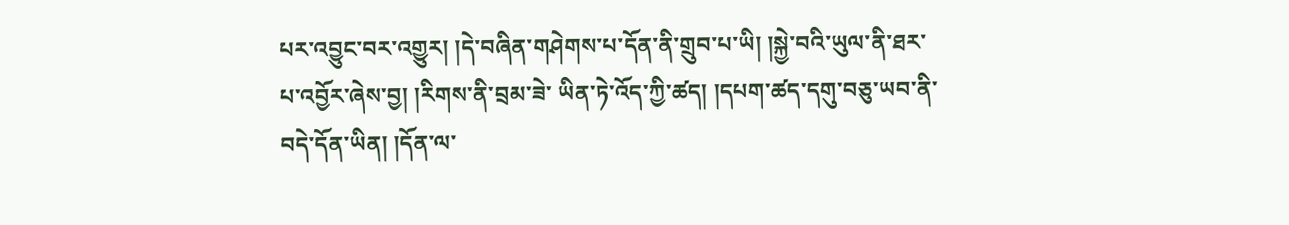པར་འབྱུང་བར་འགྱུར། །དེ་བཞིན་གཤེགས་པ་དོན་ནི་གྲུབ་པ་ཡི། །སྐྱེ་བའི་ཡུལ་ནི་ཐར་པ་འབྱོར་ཞེས་བྱ། །རིགས་ནི་བྲམ་ཟེ་ ཡིན་ཏེ་འོད་ཀྱི་ཚད། །དཔག་ཚད་དགུ་བཅུ་ཡབ་ནི་བདེ་དོན་ཡིན། །དོན་ལ་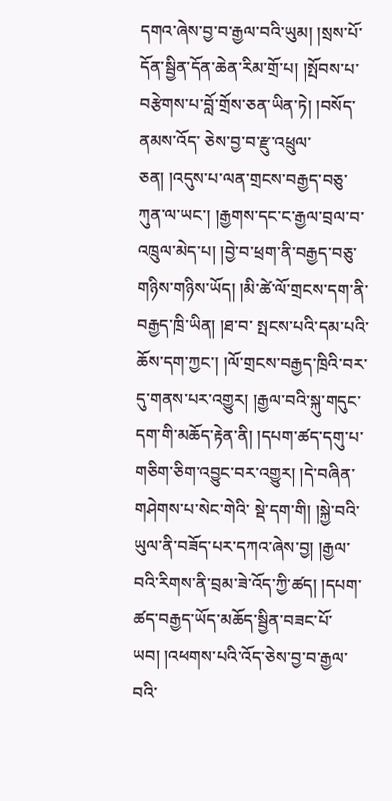དགའ་ཞེས་བྱ་བ་རྒྱལ་བའི་ཡུམ། །སྲས་པོ་དོན་སྦྱིན་དོན་ཆེན་རིམ་གྲོ་པ། །སྤོབས་པ་བརྩེགས་པ་བློ་གྲོས་ཅན་ཡིན་ཏེ། །བསོད་ནམས་འོད་ ཅེས་བྱ་བ་རྫུ་འཕྲུལ་ཅན། །འདུས་པ་ལན་གྲངས་བརྒྱད་བཅུ་ཀུན་ལ་ཡང་། །རྒྱགས་དང་ང་རྒྱལ་བྲལ་བ་འཁྲུལ་མེད་པ། །བྱེ་བ་ཕྲག་ནི་བརྒྱད་བཅུ་གཉིས་གཉིས་ཡོད། །མི་ཚེ་ལོ་གྲངས་དག་ནི་བརྒྱད་ཁྲི་ཡིན། །ཐ་བ་ སྤངས་པའི་དམ་པའི་ཆོས་དག་ཀྱང་། །ལོ་གྲངས་བརྒྱད་ཁྲིའི་བར་དུ་གནས་པར་འགྱུར། །རྒྱལ་བའི་སྐུ་གདུང་དག་གི་མཆོད་རྟེན་ནི། །དཔག་ཚད་དགུ་པ་གཅིག་ཅིག་འབྱུང་བར་འགྱུར། །དེ་བཞིན་གཤེགས་པ་སེང་གེའི་ སྡེ་དག་གི། །སྐྱེ་བའི་ཡུལ་ནི་བཟོད་པར་དཀའ་ཞེས་བྱ། །རྒྱལ་བའི་རིགས་ནི་བྲམ་ཟེ་འོད་ཀྱི་ཚད། །དཔག་ཚད་བརྒྱད་ཡོད་མཆོད་སྦྱིན་བཟང་པོ་ཡབ། །འཕགས་པའི་འོད་ཅེས་བྱ་བ་རྒྱལ་བའི་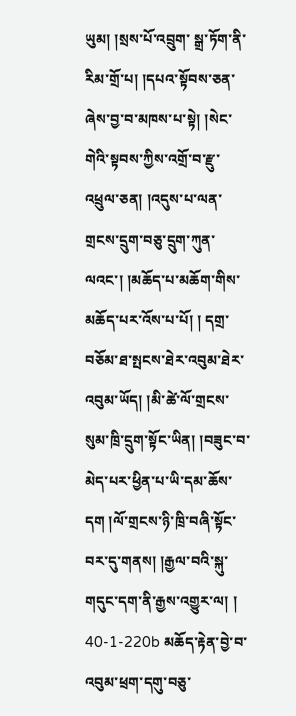ཡུམ། །སྲས་པོ་འབྲུག་ སྒྲ་ཏོག་ནི་རིམ་གྲོ་པ། །དཔའ་སྟོབས་ཅན་ཞེས་བྱ་བ་མཁས་པ་སྟེ། །སེང་གེའི་སྟབས་ཀྱིས་འགྲོ་བ་རྫུ་འཕྲུལ་ཅན། །འདུས་པ་ལན་གྲངས་དྲུག་བཅུ་དྲུག་ཀུན་ལའང་། །མཆོད་པ་མཆོག་གིས་མཆོད་པར་འོས་པ་པོ། ། དགྲ་བཅོམ་ཐ་སྤངས་ཐེར་འབུམ་ཐེར་འབུམ་ཡོད། །མི་ཚེ་ལོ་གྲངས་སུམ་ཁྲི་དྲུག་སྟོང་ཡིན། །བཟུང་བ་མེད་པར་ཕྱིན་པ་ཡི་དམ་ཆོས་དག །ལོ་གྲངས་ཉི་ཁྲི་བཞི་སྟོང་བར་དུ་གནས། །རྒྱལ་བའི་སྐུ་གདུང་དག་ནི་རྒྱས་འགྱུར་ལ། ། 40-1-220b མཆོད་རྟེན་བྱེ་བ་འབུམ་ཕྲག་དགུ་བཅུ་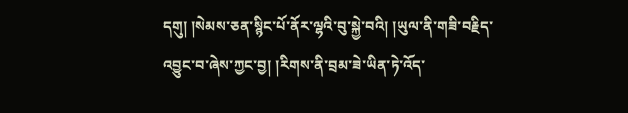དགུ། །སེམས་ཅན་སྙིང་པོ་ནོར་ལྷའི་བུ་སྐྱེ་བའི། །ཡུལ་ནི་གཟི་བརྗིད་འབྱུང་བ་ཞེས་ཀྱང་བྱ། །རིགས་ནི་བྲམ་ཟེ་ཡིན་ཏེ་འོད་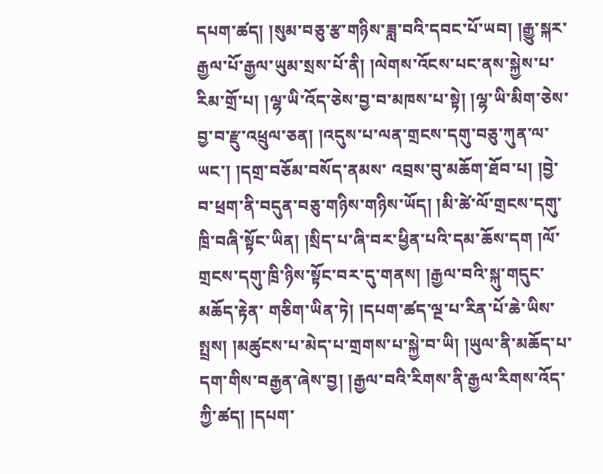དཔག་ཚད། །སུམ་བཅུ་རྩ་གཉིས་ཟླ་བའི་དབང་པོ་ཡབ། །རྒྱུ་སྐར་ རྒྱལ་པོ་རྒྱལ་ཡུམ་སྲས་པོ་ནི། །ལེགས་འོངས་པང་ནས་སྐྱེས་པ་རིམ་གྲོ་པ། །ལྷ་ཡི་འོད་ཅེས་བྱ་བ་མཁས་པ་སྟེ། །ལྷ་ཡི་མིག་ཅེས་བྱ་བ་རྫུ་འཕྲུལ་ཅན། །འདུས་པ་ལན་གྲངས་དགུ་བཅུ་ཀུན་ལ་ཡང་། །དགྲ་བཅོམ་བསོད་ནམས་ འབྲས་བུ་མཆོག་ཐོབ་པ། །བྱེ་བ་ཕྲག་ནི་བདུན་བཅུ་གཉིས་གཉིས་ཡོད། །མི་ཚེ་ལོ་གྲངས་དགུ་ཁྲི་བཞི་སྟོང་ཡིན། །སྲིད་པ་ཞི་བར་ཕྱིན་པའི་དམ་ཆོས་དག །ལོ་གྲངས་དགུ་ཁྲི་ཉིས་སྟོང་བར་དུ་གནས། །རྒྱལ་བའི་སྐུ་གདུང་མཆོད་རྟེན་ གཅིག་ཡིན་ཏེ། །དཔག་ཚད་ལྔ་པ་རིན་པོ་ཆེ་ཡིས་སྤྲས། །མཚུངས་པ་མེད་པ་གྲགས་པ་སྐྱེ་བ་ཡི། །ཡུལ་ནི་མཆོད་པ་དག་གིས་བརྒྱན་ཞེས་བྱ། །རྒྱལ་བའི་རིགས་ནི་རྒྱལ་རིགས་འོད་ཀྱི་ཚད། །དཔག་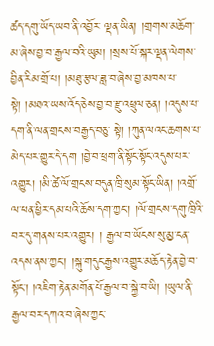ཚད་དགུ་ཡོད་ཡབ་ནི་འབྱོར་ ལྡན་ཡིན། །གྲགས་མཆོག་མ་ཞེས་བྱ་བ་རྒྱལ་བའི་ཡུམ། །སྲས་པོ་སྐར་ལྡན་ལེགས་བྱིན་རིམ་གྲོ་པ། །མཐུ་རྩལ་ཟླ་བ་ཞེས་བྱ་མཁས་པ་སྟེ། །མཐའ་ཡས་འོད་ཅེས་བྱ་བ་རྫུ་འཕྲུལ་ཅན། །འདུས་པ་དག་ནི་ལན་གྲངས་བརྒྱད་བཅུ་ སྟེ། །ཀུན་ལའང་ཆགས་པ་མེད་པར་གྱུར་དེ་དག །བྱེ་བ་ཕྲག་ནི་སྟོང་སྟོང་འདུས་པར་འགྱུར། །མི་ཚེ་ལོ་གྲངས་བདུན་ཁྲི་སུམ་སྟོང་ཡིན། །འགྲོ་ལ་ཕན་ཕྱིར་དམ་པའི་ཆོས་དག་ཀྱང་། །ལོ་གྲངས་དགུ་ཁྲིའི་བར་དུ་གནས་པར་འགྱུར། ། རྒྱལ་བ་ཡོངས་སུ་མྱ་ངན་འདས་ནས་ཀྱང་། །སྐུ་གདུང་རྒྱས་འགྱུར་མཆོད་རྟེན་བྱེ་བ་སྟོང་། །འཇིག་རྟེན་མགོན་པོ་རྒྱལ་བ་སྐྱེ་བ་ཡི། །ཡུལ་ནི་རྒྱལ་བར་དཀའ་བ་ཞེས་ཀྱང་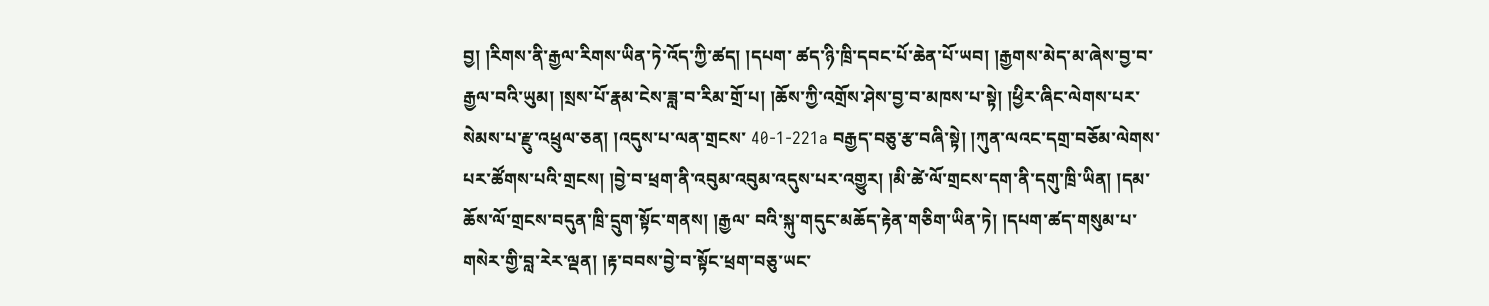བྱ། །རིགས་ནི་རྒྱལ་རིགས་ཡིན་ཏེ་འོད་ཀྱི་ཚད། །དཔག་ ཚད་ཉི་ཁྲི་དབང་པོ་ཆེན་པོ་ཡབ། །རྒྱགས་མེད་མ་ཞེས་བྱ་བ་རྒྱལ་བའི་ཡུམ། །སྲས་པོ་རྣམ་ངེས་ཟླ་བ་རིམ་གྲོ་པ། །ཆོས་ཀྱི་འགྲོས་ཤེས་བྱ་བ་མཁས་པ་སྟེ། །ཕྱིར་ཞིང་ལེགས་པར་སེམས་པ་རྫུ་འཕྲུལ་ཅན། །འདུས་པ་ལན་གྲངས་ 40-1-221a བརྒྱད་བཅུ་རྩ་བཞི་སྟེ། །ཀུན་ལའང་དགྲ་བཅོམ་ལེགས་པར་ཚོགས་པའི་གྲངས། །བྱེ་བ་ཕྲག་ནི་འབུམ་འབུམ་འདུས་པར་འགྱུར། །མི་ཚེ་ལོ་གྲངས་དག་ནི་དགུ་ཁྲི་ཡིན། །དམ་ཆོས་ལོ་གྲངས་བདུན་ཁྲི་དྲུག་སྟོང་གནས། །རྒྱལ་ བའི་སྐུ་གདུང་མཆོད་རྟེན་གཅིག་ཡིན་ཏེ། །དཔག་ཚད་གསུམ་པ་གསེར་གྱི་བླ་རེར་ལྡན། །རྟ་བབས་བྱེ་བ་སྟོང་ཕྲག་བཅུ་ཡང་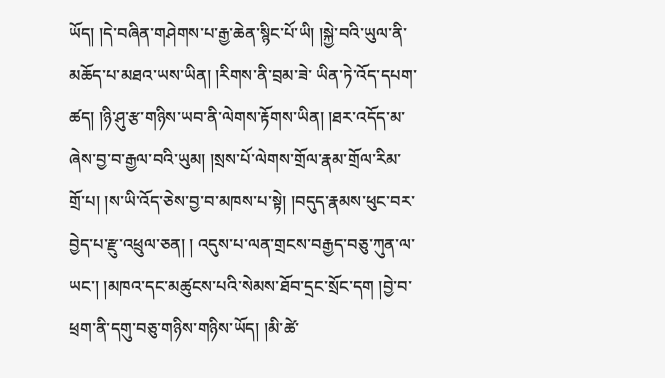ཡོད། །དེ་བཞིན་གཤེགས་པ་རྒྱ་ཆེན་སྙིང་པོ་ཡི། །སྐྱེ་བའི་ཡུལ་ནི་མཆོད་པ་མཐའ་ཡས་ཡིན། །རིགས་ནི་བྲམ་ཟེ་ ཡིན་ཏེ་འོད་དཔག་ཚད། །ཉི་ཤུ་རྩ་གཉིས་ཡབ་ནི་ལེགས་རྟོགས་ཡིན། །ཐར་འདོད་མ་ཞེས་བྱ་བ་རྒྱལ་བའི་ཡུམ། །སྲས་པོ་ལེགས་གྲོལ་རྣམ་གྲོལ་རིམ་གྲོ་པ། །ས་ཡི་འོད་ཅེས་བྱ་བ་མཁས་པ་སྟེ། །བདུད་རྣམས་ཕུང་བར་བྱེད་པ་རྫུ་འཕྲུལ་ཅན། ། འདུས་པ་ལན་གྲངས་བརྒྱད་བཅུ་ཀུན་ལ་ཡང་། །མཁའ་དང་མཚུངས་པའི་སེམས་ཐོབ་དྲང་སྲོང་དག །བྱེ་བ་ཕྲག་ནི་དགུ་བཅུ་གཉིས་གཉིས་ཡོད། །མི་ཚེ་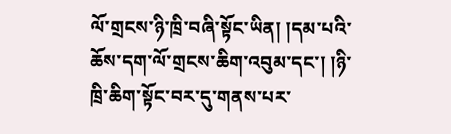ལོ་གྲངས་ཉི་ཁྲི་བཞི་སྟོང་ཡིན། །དམ་པའི་ཆོས་དག་ལོ་གྲངས་ཆིག་འབུམ་དང་། །ཉི་ ཁྲི་ཆིག་སྟོང་བར་དུ་གནས་པར་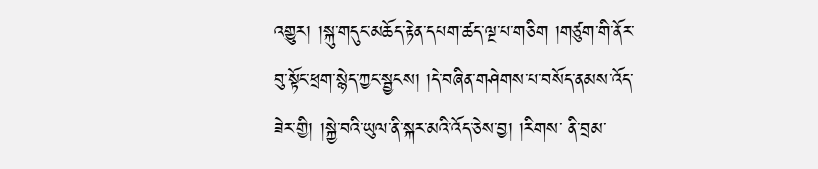འགྱུར། །སྐུ་གདུང་མཆོད་རྟེན་དཔག་ཚད་ལྔ་པ་གཅིག །གཙུག་གི་ནོར་བུ་སྟོང་ཕྲག་སྙེད་ཀྱང་སྦྱངས། །དེ་བཞིན་གཤེགས་པ་བསོད་ནམས་འོད་ཟེར་གྱི། །སྐྱེ་བའི་ཡུལ་ནི་སྐར་མའི་འོད་ཅེས་བྱ། །རིགས་ ནི་བྲམ་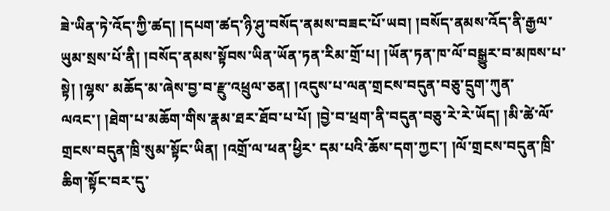ཟེ་ཡིན་ཏེ་འོད་ཀྱི་ཚད། །དཔག་ཚད་ཉི་ཤུ་བསོད་ནམས་བཟང་པོ་ཡབ། །བསོད་ནམས་འོད་ནི་རྒྱལ་ཡུམ་སྲས་པོ་ནི། །བསོད་ནམས་སྟོབས་ཡིན་ཡོན་ཏན་རིམ་གྲོ་པ། །ཡོན་ཏན་ཁ་ལོ་བསྒྱུར་བ་མཁས་པ་སྟེ། །ལྷས་ མཆོད་མ་ཞེས་བྱ་བ་རྫུ་འཕྲུལ་ཅན། །འདུས་པ་ལན་གྲངས་བདུན་བཅུ་དྲུག་ཀུན་ལའང་། །ཐེག་པ་མཆོག་གིས་རྣམ་ཐར་ཐོབ་པ་པོ། །བྱེ་བ་ཕྲག་ནི་བདུན་བཅུ་རེ་རེ་ཡོད། །མི་ཚེ་ལོ་གྲངས་བདུན་ཁྲི་སུམ་སྟོང་ཡིན། །འགྲོ་ལ་ཕན་ཕྱིར་ དམ་པའི་ཆོས་དག་ཀྱང་། །ལོ་གྲངས་བདུན་ཁྲི་ཆིག་སྟོང་བར་དུ་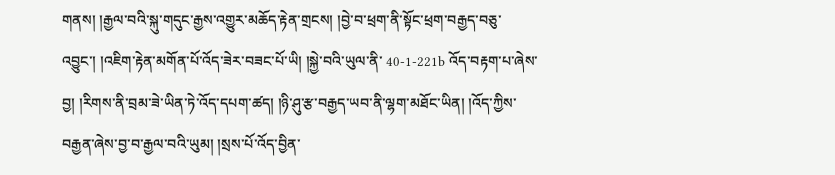གནས། །རྒྱལ་བའི་སྐུ་གདུང་རྒྱས་འགྱུར་མཆོད་རྟེན་གྲངས། །བྱེ་བ་ཕྲག་ནི་སྟོང་ཕྲག་བརྒྱད་བཅུ་འབྱུང་། །འཇིག་རྟེན་མགོན་པོ་འོད་ཟེར་བཟང་པོ་ཡི། །སྐྱེ་བའི་ཡུལ་ནི་ 40-1-221b འོད་བརྟག་པ་ཞེས་བྱ། །རིགས་ནི་བྲམ་ཟེ་ཡིན་ཏེ་འོད་དཔག་ཚད། །ཉི་ཤུ་རྩ་བརྒྱད་ཡབ་ནི་ལྷག་མཐོང་ཡིན། །འོད་ཀྱིས་བརྒྱན་ཞེས་བྱ་བ་རྒྱལ་བའི་ཡུམ། །སྲས་པོ་འོད་བྱིན་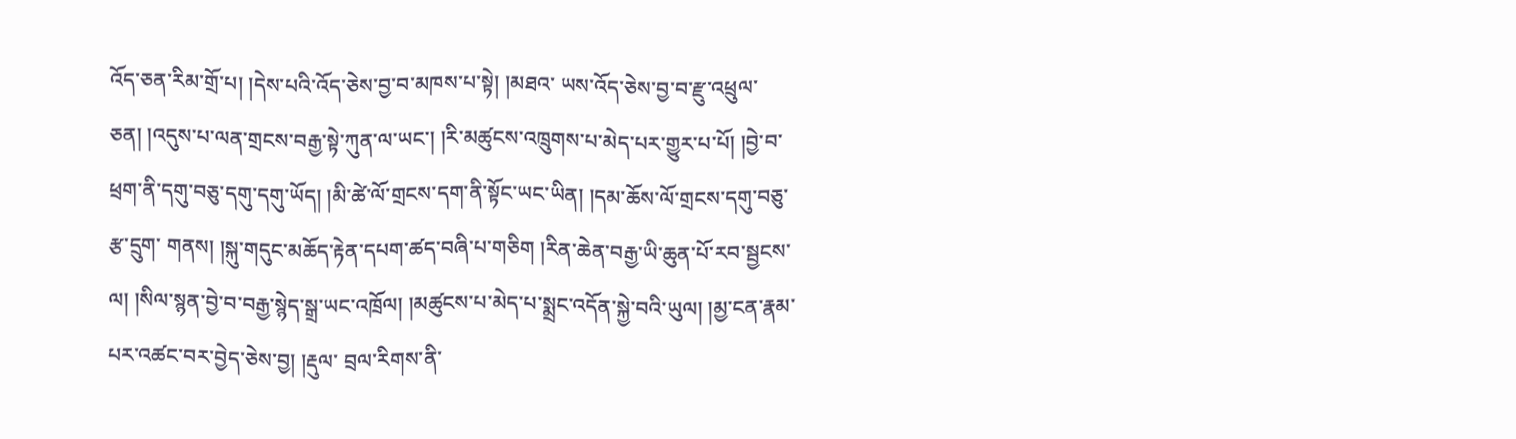འོད་ཅན་རིམ་གྲོ་པ། །དེས་པའི་འོད་ཅེས་བྱ་བ་མཁས་པ་སྟེ། །མཐའ་ ཡས་འོད་ཅེས་བྱ་བ་རྫུ་འཕྲུལ་ཅན། །འདུས་པ་ལན་གྲངས་བརྒྱ་སྟེ་ཀུན་ལ་ཡང་། །རི་མཚུངས་འཁྲུགས་པ་མེད་པར་གྱུར་པ་པོ། །བྱེ་བ་ཕྲག་ནི་དགུ་བཅུ་དགུ་དགུ་ཡོད། །མི་ཚེ་ལོ་གྲངས་དག་ནི་སྟོང་ཡང་ཡིན། །དམ་ཆོས་ལོ་གྲངས་དགུ་བཅུ་རྩ་དྲུག་ གནས། །སྐུ་གདུང་མཆོད་རྟེན་དཔག་ཚད་བཞི་པ་གཅིག །རིན་ཆེན་བརྒྱ་ཡི་ཆུན་པོ་རབ་སྦྱངས་ལ། །སིལ་སྙན་བྱེ་བ་བརྒྱ་སྙེད་སྒྲ་ཡང་འཁྲོལ། །མཚུངས་པ་མེད་པ་སྨྲང་འདོན་སྐྱེ་བའི་ཡུལ། །མྱ་ངན་རྣམ་པར་འཚང་བར་བྱེད་ཅེས་བྱ། །རྡུལ་ བྲལ་རིགས་ནི་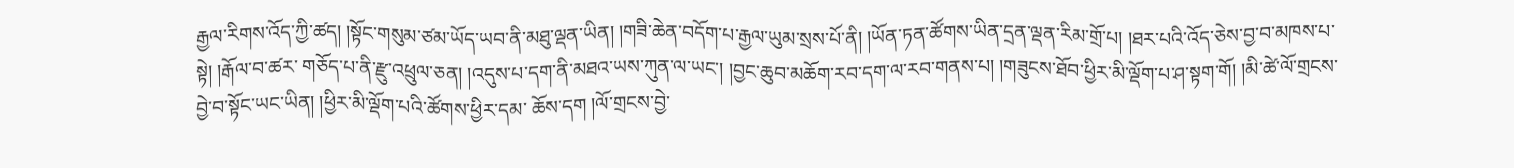རྒྱལ་རིགས་འོད་ཀྱི་ཚད། །སྟོང་གསུམ་ཙམ་ཡོད་ཡབ་ནི་མཐུ་ལྡན་ཡིན། །གཟི་ཆེན་བདོག་པ་རྒྱལ་ཡུམ་སྲས་པོ་ནི། །ཡོན་ཏན་ཚོགས་ཡིན་དྲན་ལྡན་རིམ་གྲོ་པ། །ཐར་པའི་འོད་ཅེས་བྱ་བ་མཁས་པ་སྟེ། །རྒོལ་བ་ཚར་ གཅོད་པ་ནི་རྫུ་འཕྲུལ་ཅན། །འདུས་པ་དག་ནི་མཐའ་ཡས་ཀུན་ལ་ཡང་། །བྱང་ཆུབ་མཆོག་རབ་དག་ལ་རབ་གནས་པ། །གཟུངས་ཐོབ་ཕྱིར་མི་ལྡོག་པ་ཤ་སྟག་གོ། །མི་ཚེ་ལོ་གྲངས་བྱེ་བ་སྟོང་ཡང་ཡིན། །ཕྱིར་མི་ལྡོག་པའི་ཚོགས་ཕྱིར་དམ་ ཆོས་དག །ལོ་གྲངས་བྱེ་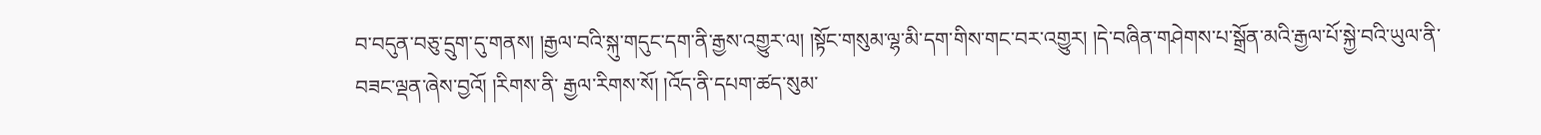བ་བདུན་བཅུ་དྲུག་དུ་གནས། །རྒྱལ་བའི་སྐུ་གདུང་དག་ནི་རྒྱས་འགྱུར་ལ། །སྟོང་གསུམ་ལྷ་མི་དག་གིས་གང་བར་འགྱུར། །དེ་བཞིན་གཤེགས་པ་སྒྲོན་མའི་རྒྱལ་པོ་སྐྱེ་བའི་ཡུལ་ནི་བཟང་ལྡན་ཞེས་བྱའོ། །རིགས་ནི་ རྒྱལ་རིགས་སོ། །འོད་ནི་དཔག་ཚད་སུམ་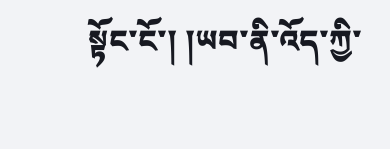སྟོང་ངོ་། །ཡབ་ནི་འོད་ཀྱི་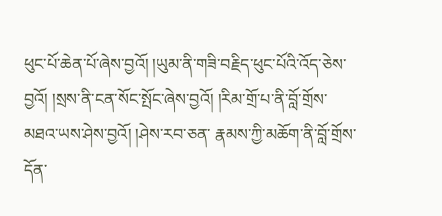ཕུང་པོ་ཆེན་པོ་ཞེས་བྱའོ། །ཡུམ་ནི་གཟི་བརྗིད་ཕུང་པོའི་འོད་ཅེས་བྱའོ། །སྲས་ནི་ངན་སོང་སྤོང་ཞེས་བྱའོ། །རིམ་གྲོ་པ་ནི་བློ་གྲོས་མཐའ་ཡས་ཤེས་བྱའོ། །ཤེས་རབ་ཅན་ རྣམས་ཀྱི་མཆོག་ནི་བློ་གྲོས་དོན་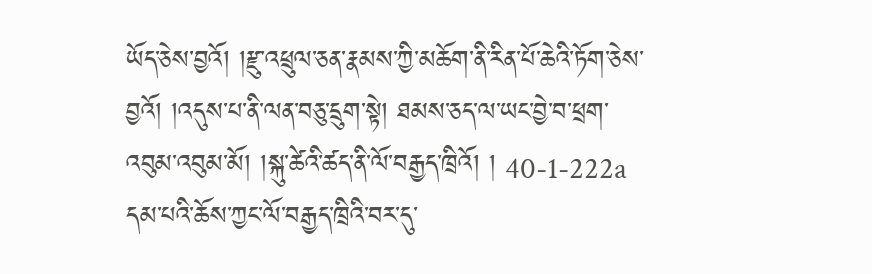ཡོད་ཅེས་བྱའོ། །རྫུ་འཕྲུལ་ཅན་རྣམས་ཀྱི་མཆོག་ནི་རིན་པོ་ཆེའི་ཏོག་ཅེས་བྱའོ། །འདུས་པ་ནི་ལན་བཅུ་དྲུག་སྟེ། ཐམས་ཅད་ལ་ཡང་བྱེ་བ་ཕྲག་འབུམ་འབུམ་མོ། །སྐུ་ཚེའི་ཚད་ནི་ལོ་བརྒྱད་ཁྲིའོ། ། 40-1-222a དམ་པའི་ཆོས་ཀྱང་ལོ་བརྒྱད་ཁྲིའི་བར་དུ་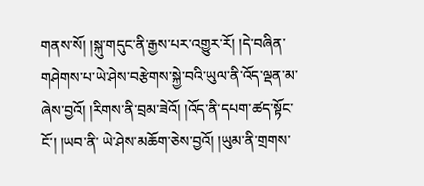གནས་སོ། །སྐུ་གདུང་ནི་རྒྱས་པར་འགྱུར་རོ། །དེ་བཞིན་གཤེགས་པ་ཡེ་ཤེས་བརྩེགས་སྐྱེ་བའི་ཡུལ་ནི་འོད་ལྡན་མ་ཞེས་བྱའོ། །རིགས་ནི་བྲམ་ཟེའོ། །འོད་ནི་དཔག་ཚད་སྟོང་ངོ་། །ཡབ་ནི་ ཡེ་ཤེས་མཆོག་ཅེས་བྱའོ། །ཡུམ་ནི་གྲགས་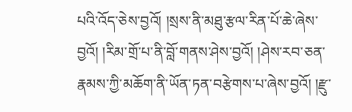པའི་འོད་ཅེས་བྱའོ། །སྲས་ནི་མཐུ་རྩལ་རིན་པོ་ཆེ་ཞེས་བྱའོ། །རིམ་གྲོ་པ་ནི་བློ་གནས་ཤེས་བྱའོ། །ཤེས་རབ་ཅན་རྣམས་ཀྱི་མཆོག་ནི་ཡོན་ཏན་བརྩེགས་པ་ཞེས་བྱའོ། །རྫུ་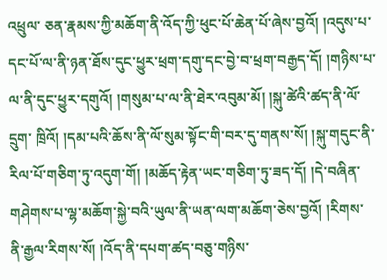འཕྲུལ་ ཅན་རྣམས་ཀྱི་མཆོག་ནི་འོད་ཀྱི་ཕུང་པོ་ཆེན་པོ་ཞེས་བྱའོ། །འདུས་པ་དང་པོ་ལ་ནི་ཉན་ཐོས་དུང་ཕྱུར་ཕྲག་དགུ་དང་བྱེ་བ་ཕྲག་བརྒྱད་དོ། །གཉིས་པ་ལ་ནི་དུང་ཕྱུར་དགུའོ། །གསུམ་པ་ལ་ནི་ཐེར་འབུམ་མོ། །སྐུ་ཚེའི་ཚད་ནི་ལོ་དྲུག་ ཁྲིའོ། །དམ་པའི་ཆོས་ནི་ལོ་སུམ་སྟོང་གི་བར་དུ་གནས་སོ། །སྐུ་གདུང་ནི་རིལ་པོ་གཅིག་ཏུ་འདུག་གོ། །མཆོད་རྟེན་ཡང་གཅིག་ཏུ་ཟད་དོ། །དེ་བཞིན་གཤེགས་པ་ལྷ་མཆོག་སྐྱེ་བའི་ཡུལ་ནི་ཡན་ལག་མཆོག་ཅེས་བྱའོ། །རིགས་ ནི་རྒྱལ་རིགས་སོ། །འོད་ནི་དཔག་ཚད་བཅུ་གཉིས་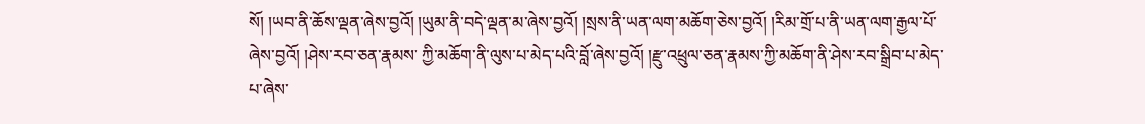སོ། །ཡབ་ནི་ཆོས་ལྡན་ཞེས་བྱའོ། །ཡུམ་ནི་བདེ་ལྡན་མ་ཞེས་བྱའོ། །སྲས་ནི་ཡན་ལག་མཆོག་ཅེས་བྱའོ། །རིམ་གྲོ་པ་ནི་ཡན་ལག་རྒྱལ་པོ་ཞེས་བྱའོ། །ཤེས་རབ་ཅན་རྣམས་ ཀྱི་མཆོག་ནི་ལུས་པ་མེད་པའི་བློ་ཞེས་བྱའོ། །རྫུ་འཕྲུལ་ཅན་རྣམས་ཀྱི་མཆོག་ནི་ཤེས་རབ་སྒྲིབ་པ་མེད་པ་ཞེས་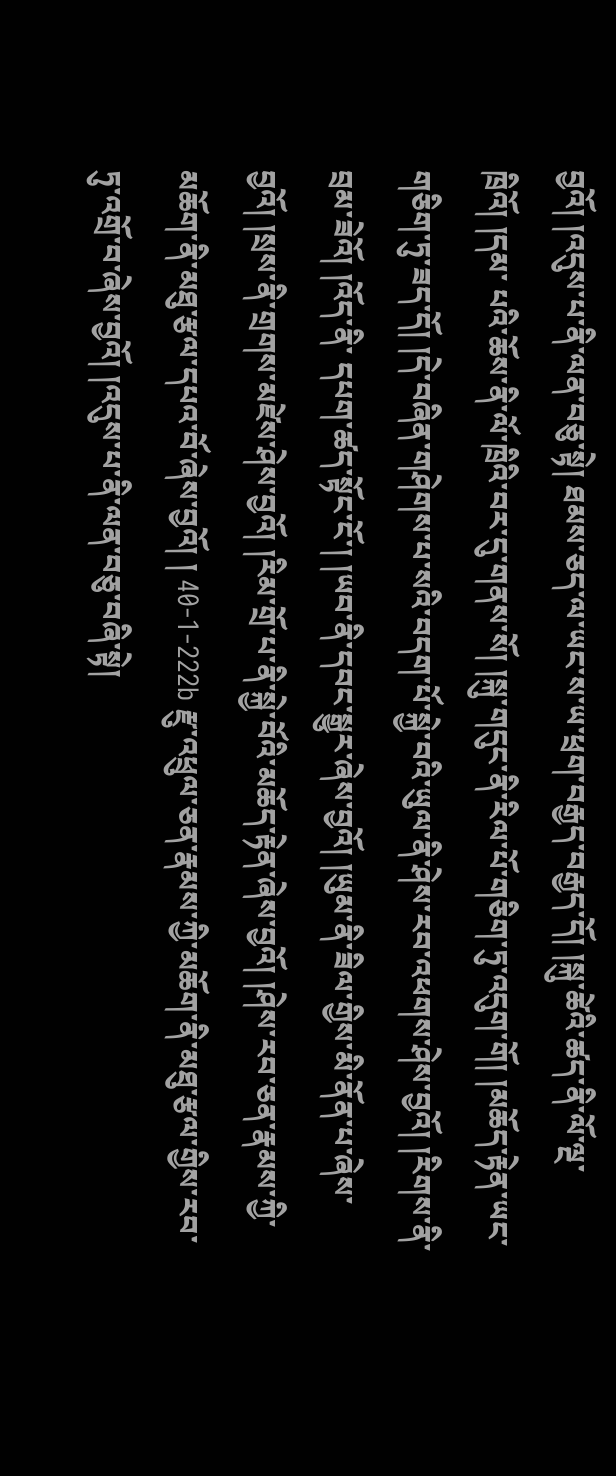བྱའོ། །འདུས་པ་ནི་ལན་བཅུ་སྟེ། ཐམས་ཅད་ལ་ཡང་ས་ཡ་ཕྲག་བརྒྱད་བརྒྱད་དོ། །སྐུ་ཚེའི་ཚད་ནི་ལོ་ལྔ་ཁྲིའོ། །དམ་ པའི་ཆོས་ནི་ལོ་ཁྲིའི་བར་དུ་གནས་སོ། །སྐུ་གདུང་ནི་རིལ་པོ་གཅིག་ཏུ་འདུག་གོ། །མཆོད་རྟེན་ཡང་གཅིག་ཏུ་ཟད་དོ། །དེ་བཞིན་གཤེགས་པ་སའི་བདག་པོ་སྐྱེ་བའི་ཡུལ་ནི་ཤེས་རབ་འཕགས་ཤེས་བྱའོ། །རིགས་ནི་བྲམ་ཟེའོ། །འོད་ནི་ དཔག་ཚད་སྟོང་ངོ་། །ཡབ་ནི་དབང་སྒྱུར་ཞེས་བྱའོ། །ཡུམ་ནི་ཟིལ་གྱིས་མི་ནོན་པ་ཞེས་བྱའོ། །སྲས་ནི་གྲགས་མཛེས་ཤེས་བྱའོ། །རིམ་གྲོ་པ་ནི་སྐྱེ་བོའི་མཆོད་རྟེན་ཞེས་བྱའོ། །ཤེས་རབ་ཅན་རྣམས་ཀྱི་མཆོག་ནི་མཐུ་རྩལ་དཔའ་བོ་ཞེས་བྱའོ། ། 40-1-222b རྫུ་འཕྲུལ་ཅན་རྣམས་ཀྱི་མཆོག་ནི་མཐུ་རྩལ་གྱིས་རབ་ཏུ་འགྲོ་བ་ཞེས་བྱའོ། །འདུས་པ་ནི་ལན་བཅུ་བཞི་སྟེ།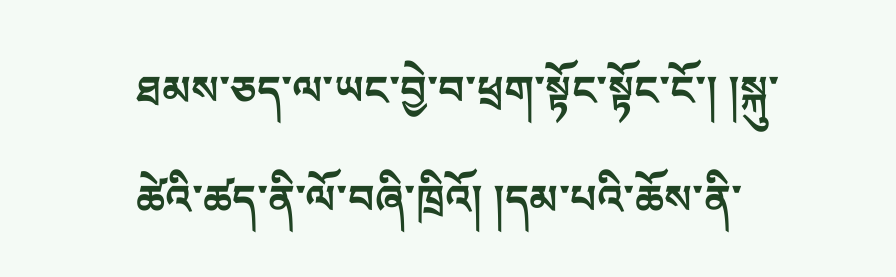ཐམས་ཅད་ལ་ཡང་བྱེ་བ་ཕྲག་སྟོང་སྟོང་ངོ་། །སྐུ་ཚེའི་ཚད་ནི་ལོ་བཞི་ཁྲིའོ། །དམ་པའི་ཆོས་ནི་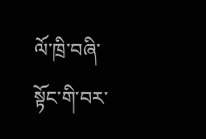ལོ་ཁྲི་བཞི་སྟོང་གི་བར་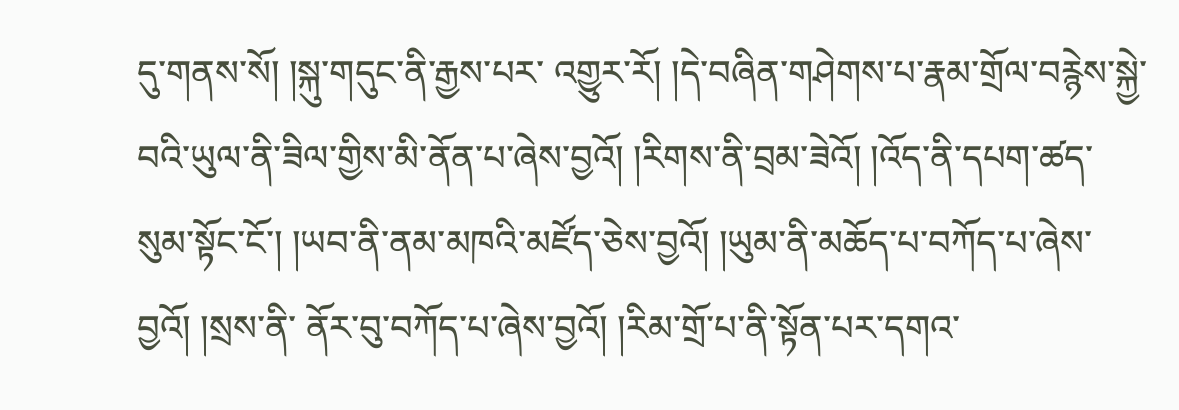དུ་གནས་སོ། །སྐུ་གདུང་ནི་རྒྱས་པར་ འགྱུར་རོ། །དེ་བཞིན་གཤེགས་པ་རྣམ་གྲོལ་བརྙེས་སྐྱེ་བའི་ཡུལ་ནི་ཟིལ་གྱིས་མི་ནོན་པ་ཞེས་བྱའོ། །རིགས་ནི་བྲམ་ཟེའོ། །འོད་ནི་དཔག་ཚད་སུམ་སྟོང་ངོ་། །ཡབ་ནི་ནམ་མཁའི་མཛོད་ཅེས་བྱའོ། །ཡུམ་ནི་མཆོད་པ་བཀོད་པ་ཞེས་བྱའོ། །སྲས་ནི་ ནོར་བུ་བཀོད་པ་ཞེས་བྱའོ། །རིམ་གྲོ་པ་ནི་སྟོན་པར་དགའ་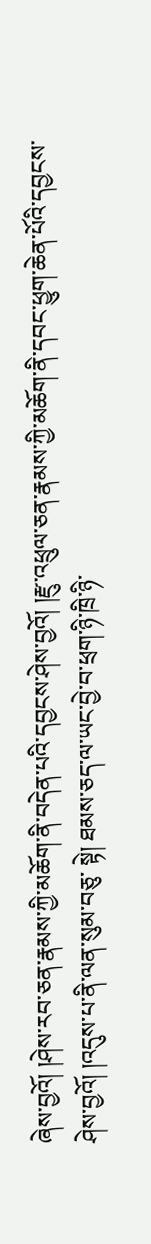ཞེས་བྱའོ། །ཤེས་རབ་ཅན་རྣམས་ཀྱི་མཆོག་ནི་བདེན་པའི་དབྱངས་ཤེས་བྱའོ། །རྫུ་འཕྲུལ་ཅན་རྣམས་ཀྱི་མཆོག་ནི་དབང་ཕྱུག་ཆེན་པོའི་དབྱངས་ཤེས་བྱའོ། །འདུས་པ་ནི་ལན་སུམ་བཅུ་ སྟེ། ཐམས་ཅད་ལ་ཡང་བྱེ་བ་ཕྲག་ཉི་ཁྲི་ཉི་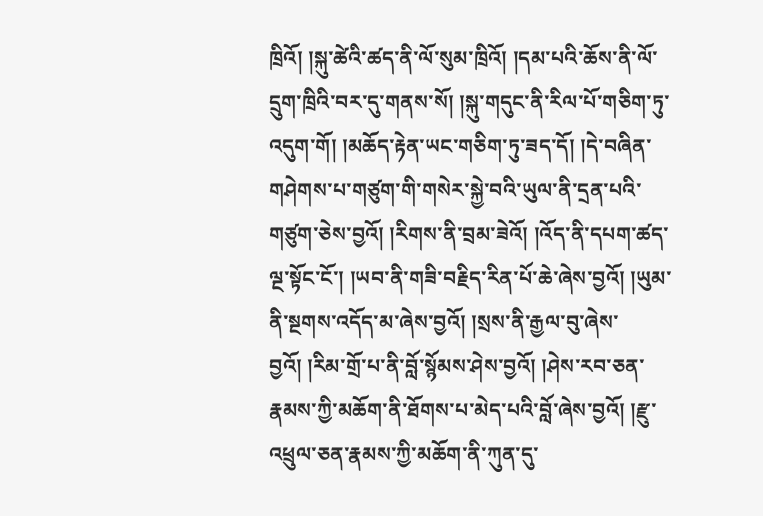ཁྲིའོ། །སྐུ་ཚེའི་ཚད་ནི་ལོ་སུམ་ཁྲིའོ། །དམ་པའི་ཆོས་ནི་ལོ་དྲུག་ཁྲིའི་བར་དུ་གནས་སོ། །སྐུ་གདུང་ནི་རིལ་པོ་གཅིག་ཏུ་འདུག་གོ། །མཆོད་རྟེན་ཡང་གཅིག་ཏུ་ཟད་དོ། །དེ་བཞིན་ གཤེགས་པ་གཙུག་གི་གསེར་སྐྱེ་བའི་ཡུལ་ནི་དྲན་པའི་གཙུག་ཅེས་བྱའོ། །རིགས་ནི་བྲམ་ཟེའོ། །འོད་ནི་དཔག་ཚད་ལྔ་སྟོང་ངོ་། །ཡབ་ནི་གཟི་བརྗིད་རིན་པོ་ཆེ་ཞེས་བྱའོ། །ཡུམ་ནི་སྔགས་འདོད་མ་ཞེས་བྱའོ། །སྲས་ནི་རྒྱལ་བུ་ཞེས་ བྱའོ། །རིམ་གྲོ་པ་ནི་བློ་སྙོམས་ཤེས་བྱའོ། །ཤེས་རབ་ཅན་རྣམས་ཀྱི་མཆོག་ནི་ཐོགས་པ་མེད་པའི་བློ་ཞེས་བྱའོ། །རྫུ་འཕྲུལ་ཅན་རྣམས་ཀྱི་མཆོག་ནི་ཀུན་དུ་